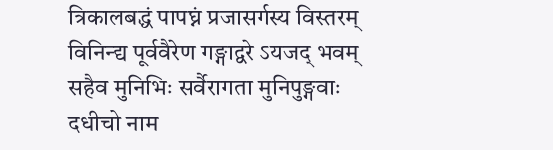त्रिकालबद्धं पापघ्नं प्रजासर्गस्य विस्तरम्
विनिन्द्य पूर्ववैरेण गङ्गाद्वरे ऽयजद् भवम्
सहैव मुनिभिः सर्वैरागता मुनिपुङ्गवाः
दधीचो नाम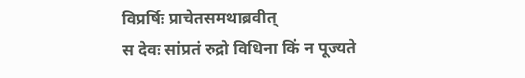विप्रर्षिः प्राचेतसमथाब्रवीत्
स देवः सांप्रतं रुद्रो विधिना किं न पूज्यते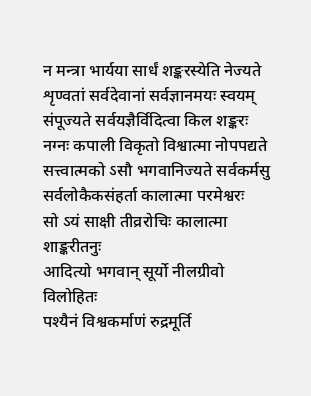न मन्त्रा भार्यया सार्धं शङ्करस्येति नेज्यते
शृण्वतां सर्वदेवानां सर्वज्ञानमयः स्वयम्
संपूज्यते सर्वयज्ञैर्विदित्वा किल शङ्करः
नग्नः कपाली विकृतो विश्वात्मा नोपपद्यते
सत्त्वात्मको ऽसौ भगवानिज्यते सर्वकर्मसु
सर्वलोकैकसंहर्ता कालात्मा परमेश्वरः
सो ऽयं साक्षी तीव्ररोचिः कालात्मा शाङ्करीतनुः
आदित्यो भगवान् सूर्यो नीलग्रीवो विलोहितः
पश्यैनं विश्वकर्माणं रुद्रमूर्ति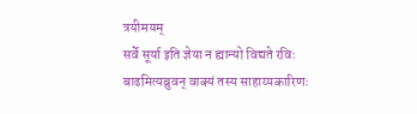त्रयीमयम्
सर्वे सूर्या इति ज्ञेया न ह्यान्यो विद्यते रविः
बाढमित्यब्रुवन् वाक्यं तस्य साहाय्यकारिणः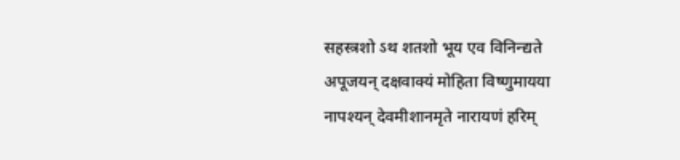सहस्त्रशो ऽथ शतशो भूय एव विनिन्द्यते
अपूजयन् दक्षवाक्यं मोहिता विष्णुमायया
नापश्यन् देवमीशानमृते नारायणं हरिम्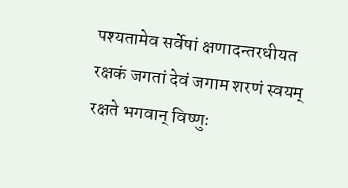पश्यतामेव सर्वेषां क्षणादन्तरधीयत
रक्षकं जगतां देवं जगाम शरणं स्वयम्
रक्षते भगवान् विष्णुः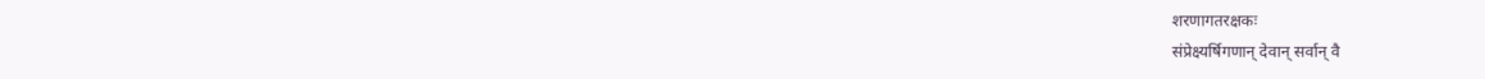शरणागतरक्षकः
संप्रेक्ष्यर्षिगणान् देवान् सर्वान् वै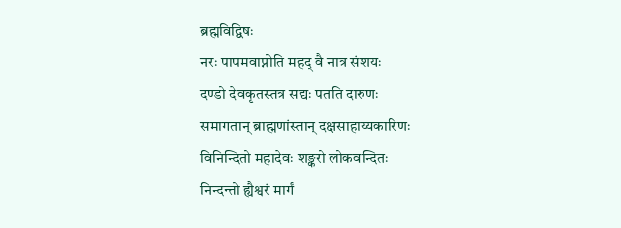ब्रह्मविद्विषः
नरः पापमवाप्नोति महद् वै नात्र संशयः
दण्डो देवकृतस्तत्र सद्यः पतति दारुणः
समागतान् ब्राह्मणांस्तान् दक्षसाहाय्यकारिणः
विनिन्दितो महादेवः शङ्करो लोकवन्दितः
निन्दन्तो ह्यैश्वरं मार्गं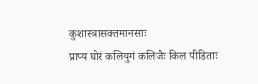कुशास्त्रासक्तमानसाः
प्राप्य घोरं कलियुगं कलिजैः किल पीडिताः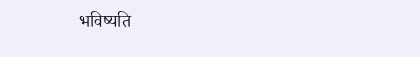भविष्यति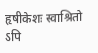हृषीकेशः स्वाश्रितो ऽपि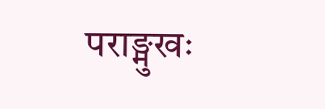पराङ्मुखः